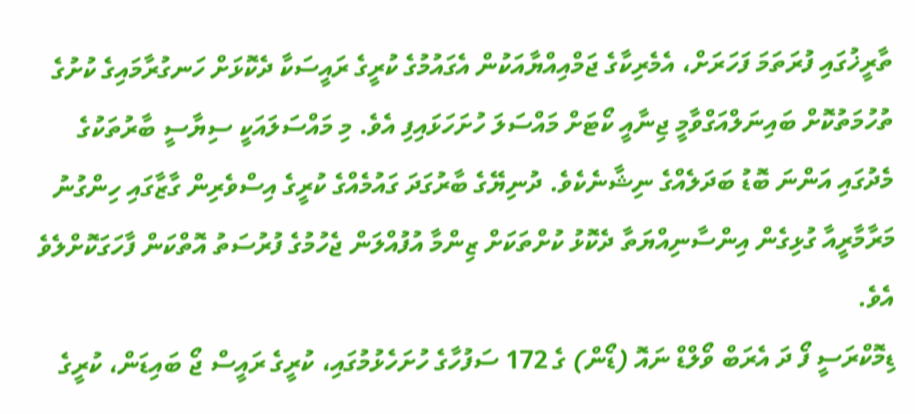ތާރީޚުގައި ފުރަތަމަ ފަހަރަށް، އެމެރިކާގެ ޖަމްއިއްޔާއަކުން އެގައުމުގެ ކުރީގެ ރައީސަކާ ދެކޮޅަށް ހަނގުރާމައިގެ ކުށުގެ ތުހުމަތުކޮށް ބައިނަލްއަގްވާމީ ޖިނާއީ ކޯޓަށް މައްސަލަ ހުށަހަޅައިފި އެވެ. މި މައްސަލައަކީ ސިޔާސީ ބާރުތަކުގެ މެދުގައި އަންނަ ބޮޑު ބަދަލެއްގެ ނިޝާނެކެވެ. ދުނިޔޭގެ ބާރުގަދަ ގައުމެއްގެ ކުރީގެ އިސްވެރިން ގާޒާގައި ހިންގުނު މަރާމާރީއާ ގުޅިގެން އިންސާނިއްޔަތާ ދެކޮޅު ކުށްތަކަށް ޒިންމާ އުފުއްލަން ޖެހުމުގެ ފުރުސަތު އޮތްކަން ފާހަގަކޮށްލެވެ އެވެ.
ޑިމޮކްރަސީ ފޯ ދަ އެރަބް ވޯލްޑް ނައޮ (ޑޯން) ގެ 172 ސަފުހާގެ ހުށަހެޅުމުގައި، ކުރީގެ ރައީސް ޖޯ ބައިޑަން، ކުރީގެ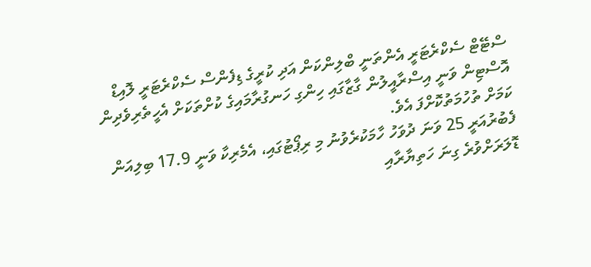ސްޓޭޓް ސެކްރެޓަރީ އެންތަނީ ބްލިންކަން އަދި ކުރީގެ ޑިފެންސް ސެކްރެޓަރީ ލޮއިޑް އޮސްޓިން ވަނީ އިސްރާއީލުން ގާޒާގައި ހިންގި ހަނގުރާމައިގެ ކުށްތަކަށް އެހީތެރިވެދިން ކަމަށް ތުހުމަތުކޮށްފަ އެވެ.
ފެބުރުއަރީ 25 ވަނަ ދުވަހު ހާމަކުރެވުނު މި ރިޕޯޓުގައި، އެމެރިކާ ވަނީ 17.9 ބިލިއަން ޑޮލަރަށްވުރެ ގިނަ ހަތިޔާރާއި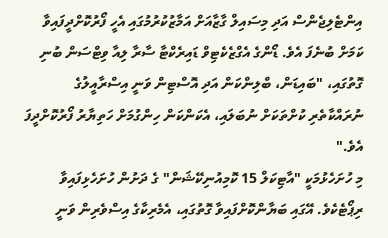އިންޓެލިޖެންސް އަދި މިސައިލް ގާޒާއަށް އަމާޒުކުރުމުގައި އެހީ ފޯރުކޮށްދީފައިވާ ކަމަށް ބުނެފަ އެވެ. ޑޯންގެ އެގްޒެކެޓިވް ޑައިރެކްޓާ ސާރާ ލިއާ ވިޓްސަން ބުނި ގޮތުގައި، "ބައިޑަން، ބްލިންކަން އަދި އޮސްޓިން ވަނީ އިސްރާއީލުގެ ނުރައްކާތެރި ކުށްތަކަށް ނުބަލައި، އެކަންކަން ހިންގުމަށް ހަތިޔާރު ފޯރުކޮށްދީފަ އެވެ."
މި ހުށަހެޅުމަކީ "އާޓިކަލް 15 ކޮމިއުނިކޭޝަން" ގެ ދަށުން ހުށަހެޅިފައިވާ ރިޕޯޓެކެވެ. އޭގައި ބަޔާންކޮށްފައިވާ ގޮތުގައި، އެމެރިކާގެ އިސްވެރިން ވަނީ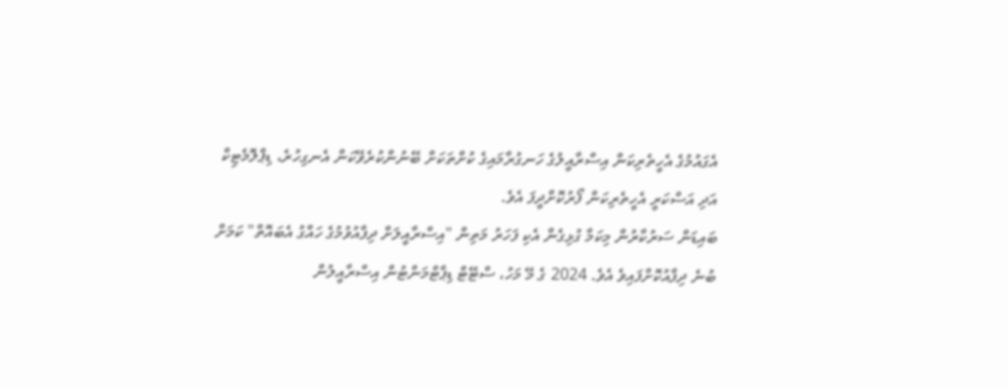އެގައުމުގެ އެހީތެރިކަން އިސްރާއީލުގެ ހަނގުރާމައިގެ ކުށްތަކަށް ބޭނުންކުރެވޭކަން އެނގިހުރެ، ޑިޕްލޮމެޓިކް އަދި އަސްކަރީ އެހީތެރިކަން ފޯރުކޮށްދީފަ އެވެ.
ބައިޑަން ސަރުކާރުން މިކަމާ ގުޅިގެން އެކި ފަހަރު މަތިން "އިސްރާއީލަށް ދިފާއުވުމުގެ ހައްގު އެބައޮތް" ކަމަށް ބުނެ ދިފާއުކޮށްފައިވެ އެވެ. 2024 ގެ މޭ މަހު، ސްޓޭޓް ޑިޕާޓްމަންޓުން އިސްރާއީލުން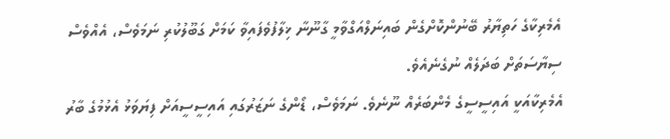އެމެރިކާގެ ހަތިޔާރު ބޭނުންކޮށްގެން ބައިނަލްއަގްވާމީ ގާނޫނާ ޚިލާފުވެފައިވާ ކަމަށް ގަބޫލުކުރި ނަމަވެސް، އެއްވެސް ސިޔާސަތަށް ބަދަލެއް ނުގެނެއެވެ.
އެމެރިކާއަކީ އައިސީސީގެ މެންބަރެއް ނޫނެވެ. ނަމަވެސް، ޑޯންގެ ނަޒަރުގައި އައިސީސީއަށް ފިޔަވަޅު އެޅުމުގެ ބާރު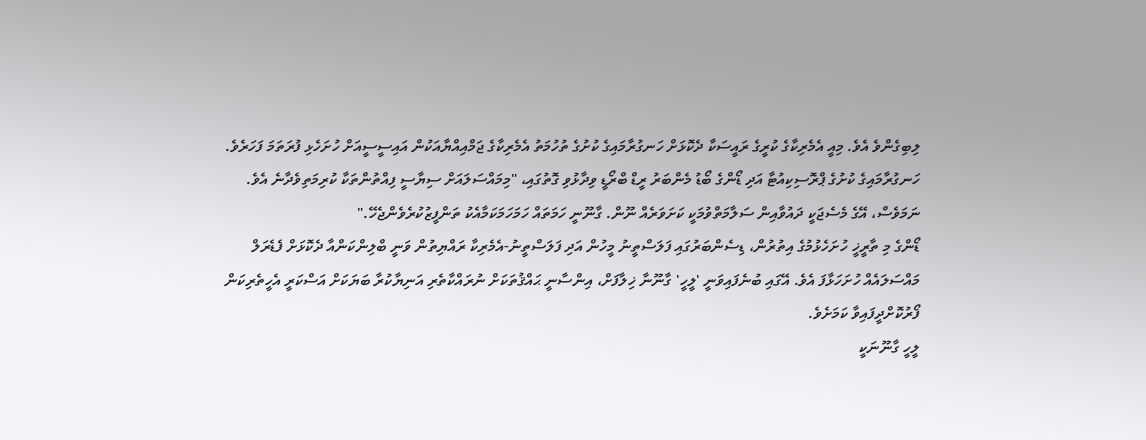ލިބިގެންވެ އެވެ. މިއީ އެމެރިކާގެ ކުރީގެ ރައީސަކާ ދެކޮޅަށް ހަނގުރާމައިގެ ކުށުގެ ތުހުމަތު އެމެރިކާގެ ޖަމްއިއްޔާއަކުން އައިސީސީއަށް ހުށަހެޅި ފުރަތަމަ ފަހަރެވެ.
ހަނގުރާމައިގެ ކުށުގެ ޕްރޮސިކިއުޓާ އަދި ޑޯންގެ ބޯޑު މެންބަރު ރީޑް ބްރޯޑީ ވިދާޅުވި ގޮތުގައި، "މިމައްސަލައަށް ސިޔާސީ ފިއްތުންތަކާ ކުރިމަތިވެދާނެ އެވެ. ނަމަވެސް، އޭގެ މެސެޖަކީ ދައުވާއިން ސަލާމަތްވުމަކީ ކަށަވަރެއް ނޫން. ގާނޫނީ ހަމަތައް ހަމަހަމަކަމާއެކު ތަންފީޒުކުރެވެންޖެހޭ."
ޑޯންގެ މި ތާރީޚީ ހުށަހެޅުމުގެ އިތުރުން، ޑިސެންބަރުގައި ފަލަސްތީނު މީހުން އަދި ފަލަސްތީނު-އެމެރިކާ ރައްޔިތުން ވަނީ ބްލިންކަންއާ ދެކޮޅަށް ފެޑެރަލް މައްސަލައެއް ހުށަހަޅާފަ އެވެ. އޭގައި ބުނެފައިވަނީ 'ލީހީ' ގާނޫނާ ޚިލާފަށް، އިންސާނީ ޙައްޤުތަކަށް ނުރައްކާތެރި އަނިޔާކުރާ ބަޔަކަށް އަސްކަރީ އެހީތެރިކަން ފޯރުކޮށްދީފައިވާ ކަމަށެވެ.
ލީހީ ގާނޫނަކީ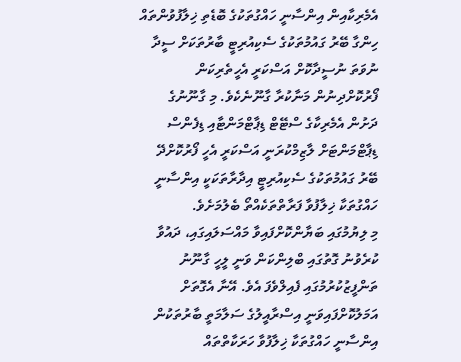އެމެރިކާއިން އިންސާނީ ހައްގުތަކުގެ ބޮޑެތި ޚިލާފުވުންތައް ހިންގާ ބޭރު ގައުމުތަކުގެ ސެކިއުރިޓީ ބާރުތަކަށް ސީދާ ނުވަތަ ނުސީދާކޮށް އަސްކަރީ އެހީތެރިކަން ފޯރުކޮށްދިނުން މަނާކުރާ ގާނޫނެކެވެ. މި ގާނޫނުގެ ދަށުން އެމެރިކާގެ ސްޓޭޓް ޑިޕާޓްމަންޓާއި ޑިފެންސް ޑިޕާޓްމަންޓަށް ލާޒިމްކުރަނީ އަސްކަރީ އެހީ ފޯރުކޮށްދޭ ބޭރު ގައުމުތަކުގެ ސެކިއުރިޓީ އިދާރާތަކަކީ އިންސާނީ ހައްގުތަކާ ޚިލާފުވާ ފަރާތްތަކެއްތޯ ބެލުމަށެވެ.
މި ލިޔުމުގައި ބަޔާންކޮށްފައިވާ މައްސަލައިގައި، ދައުވާ ކުރެވުނު ގޮތުގައި ބްލިންކަން ވަނީ ލީހީ ގާނޫނު ތަންފީޒުކުރުމުގައި ފެއިލްވެފަ އެވެ. އޭނާ އެގޮތަށް އަމަލުކޮށްފައިވަނީ އިސްރާއީލުގެ ސަލާމަތީ ބާރުތަކުން އިންސާނީ ހައްގުތަކާ ޚިލާފުވާ ހަރަކާތްތައް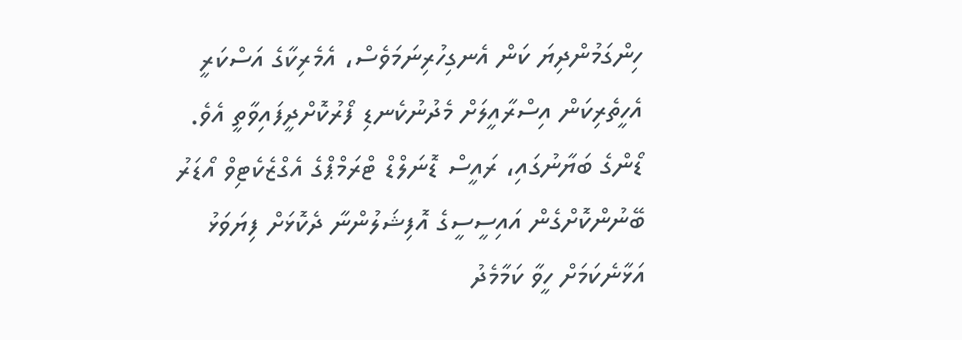ހިންގަމުންދިޔަ ކަން އެނގިހުރިނަމަވެސް، އެމެރިކާގެ އަސްކަރީ އެހީތެރިކަން އިސްރާއީލަށް މެދުނުކެނޑި ފޯރުކޮށްދީފައިވާތީ އެވެ.
ޑޯންގެ ބަޔާނުގައި، ރައީސް ޑޮނަލްޑް ޓްރަމްޕްގެ އެގްޒެކެޓިވް އޯޑަރު ބޭނުންކޮށްގެން އައިސީސީގެ އޮފިޝަލުންނާ ދެކޮޅަށް ފިޔަވަޅު އަޅާނެކަމަށް ހީވާ ކަމާމެދު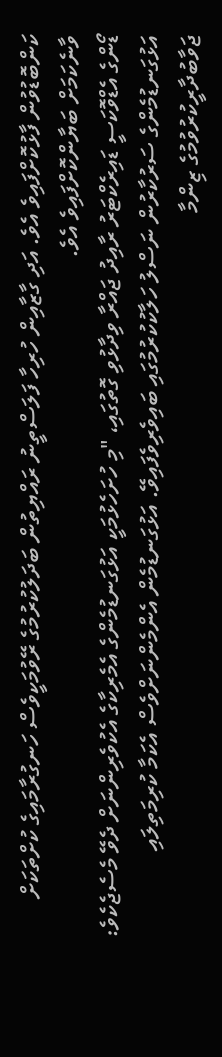ކަންބޮޑުވުން ފާޅުކޮށްފައިވެ އެވެ. އަދި ގާޒާއިން ހުރިހާ ފަލަސްތީނު ރައްޔިތުން ބަދަލުކުރުމުގެ ރޭވުމަކީވެސް ހަނގުރާމައިގެ ކުށްތަކަށް ވާނެކަމަށް ބަޔާންކޮށްފައިވެ އެވެ.
ޑޯންގެ އެޑްވޮކަސީ ޑައިރެކްޓަރު ރާއިދު ޖައްރާ ވިދާޅުވި ގޮތުގައި، "މި ހުށަހެޅުމަކީ އަޅުގަނޑުމެންގެ އެމެރިކާގެ އެކުވެރިންނަށް ދެވޭ މެސެޖެކެވެ: އަޅުގަނޑުމެންގެ ސަރުކާރުން ނަސްލު ހަލާކުކުރުމުގައި ބައިވެރިވެފައިވޭ. އަޅުގަނޑުމެން އެންމެންނަށްވެސް އެކަމާ ކުރިމަތިލައި ޖަވާބުދާރީކުރުވުމުގެ ޒިންމާ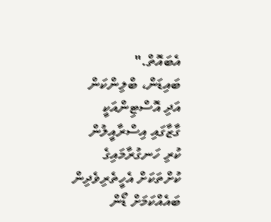އެބައޮތް."
ބައިޑަން، ބްލިންކަން އަދި އޮސްޓިންއަކީ ގާޒާގައި އިސްރާއީލުން ކުރި ހަނގުރާމައިގެ ކުށްތަކަށް އެހީތެރިވެދިން ބައެއްކަމަށް ޑޯން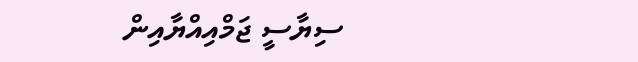ސިޔާސީ ޖަމްއިއްޔާއިން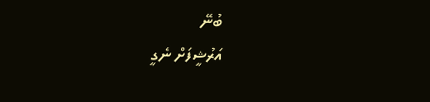ބުނޭ
އަރުޝީފަށް ނެގީ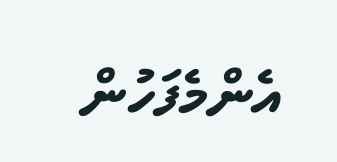އެންމެފަހުން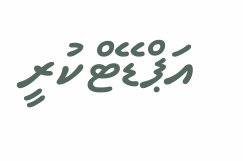އަޕްޑޭޓްކުރީ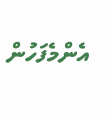އެންމެފަހުން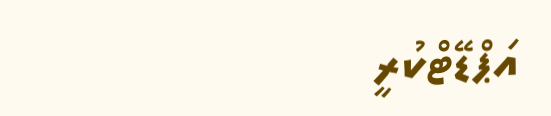އަޕްޑޭޓްކުރީ